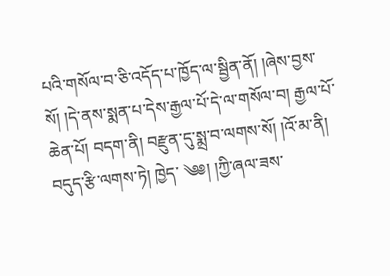པའི་གསོལ་བ་ཅི་འདོད་པ་ཁྱོད་ལ་སྦྱིན་ནོ། །ཞེས་བྱས་སོ། །དེ་ནས་སྨན་པ་དེས་རྒྱལ་པོ་དེ་ལ་གསོལ་བ། རྒྱལ་པོ་ཆེན་པོ། བདག་ནི། བརྫུན་དུ་སྨྲ་བ་ལགས་སོ། །འོ་མ་ནི། བདུད་རྩི་ལགས་ཏེ། ཁྱེད་ ༄༅། །ཀྱི་ཞལ་ཟས་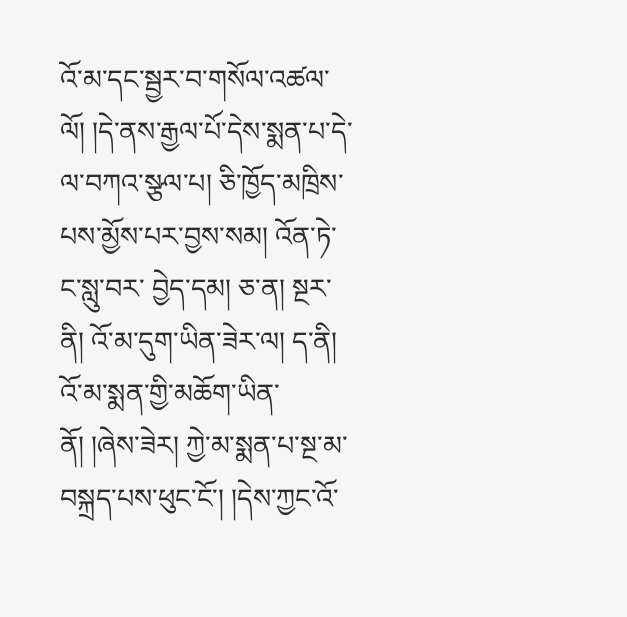འོ་མ་དང་སྦྱར་བ་གསོལ་འཚལ་ལོ། །དེ་ནས་རྒྱལ་པོ་དེས་སྨན་པ་དེ་ལ་བཀའ་སྩལ་པ། ཅི་ཁྱོད་མཁྲིས་པས་མྱོས་པར་བྱས་སམ། འོན་ཏེ་ང་སླུ་བར་ བྱེད་དམ། ཅ་ན། སྔར་ནི། འོ་མ་དུག་ཡིན་ཟེར་ལ། ད་ནི། འོ་མ་སྨན་གྱི་མཆོག་ཡིན་ནོ། །ཞེས་ཟེར། ཀྱེ་མ་སྨན་པ་སྔ་མ་བསྐྲད་པས་ཕུང་ངོ་། །དེས་ཀྱང་འོ་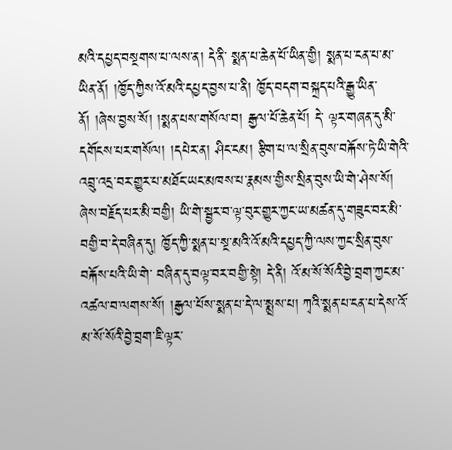མའི་དཔྱད་བསྔགས་པ་ལས་ན། དེ་ནི་ སྨན་པ་ཆེན་པོ་ཡིན་གྱི། སྨན་པ་ངན་པ་མ་ཡིན་ནོ། །ཁྱོད་ཀྱིས་འོ་མའི་དཔྱད་བྱས་པ་ནི། ཁྱོད་བདག་བསྐྲད་པའི་རྒྱུ་ཡིན་ནོ། །ཞེས་བྱས་སོ། །སྨན་པས་གསོལ་བ། རྒྱལ་པོ་ཆེན་པོ། དེ་ ལྟར་གཞན་དུ་མི་དགོངས་པར་གསོལ། །དཔེར་ན། ཤིང་ངམ། རྩིག་པ་ལ་སྲིན་བུས་བརྐོས་ཏེ་ཡི་གེའི་འབྲུ་འདྲ་བར་གྱུར་པ་མཐོང་ཡང་མཁས་པ་རྣམས་གྱིས་སྲིན་བུས་ཡི་གེ་ཤེས་སོ། ཞེས་བརྗོད་པར་མི་བགྱི། ཡི་གེ་སྦྱར་བ་ལྟ་བུར་གྱུར་ཀྱང་ཡ་མཚན་དུ་གཟུང་བར་མི་བགྱི་བ་དེ་བཞིན་དུ། ཁྱོད་ཀྱི་སྨན་པ་སྔ་མའི་འོ་མའི་དཔྱད་ཀྱི་ལས་ཀྱང་སྲིན་བུས་བརྐོས་པའི་ཡི་གེ་ བཞིན་དུ་བལྟ་བར་བགྱི་སྟེ། དེ་ནི། འོ་མ་སོ་སོའི་བྱེ་བྲག་ཀྱང་མ་འཚལ་བ་ལགས་སོ། །རྒྱལ་པོས་སྨན་པ་དེ་ལ་སྨྲས་པ། ཀྭའི་སྨན་པ་ངན་པ་དེས་འོ་མ་སོ་སོའི་བྱེ་བྲག་ཇི་ལྟར་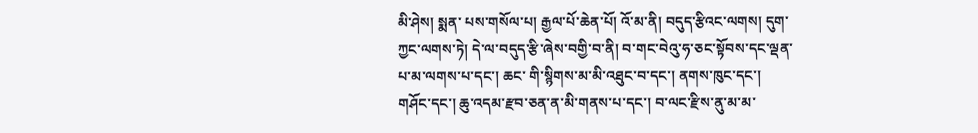མི་ཤེས། སྨན་ པས་གསོལ་པ། རྒྱལ་པོ་ཆེན་པོ། འོ་མ་ནི། བདུད་རྩིའང་ལགས། དུག་ཀྱང་ལགས་ཏེ། དེ་ལ་བདུད་རྩི་ཞེས་བགྱི་བ་ནི། བ་གང་བེའུ་ཧ་ཅང་སྟོབས་དང་ལྡན་པ་མ་ལགས་པ་དང་། ཆང་ གི་སྙིགས་མ་མི་འཐུང་བ་དང་། ནགས་ཁུང་དང་། གཤོང་དང་། ཆུ་འདམ་རྫབ་ཅན་ན་མི་གནས་པ་དང་། བ་ལང་རྫིས་ནུ་མ་མ་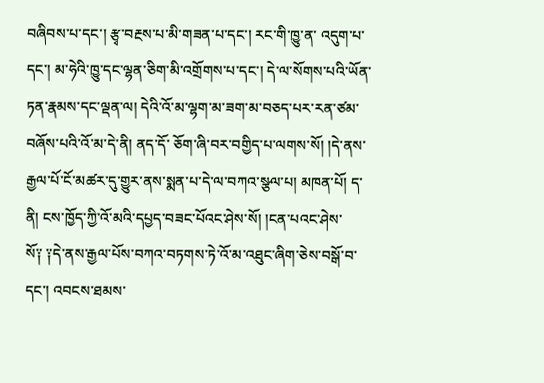བཞིབས་པ་དང་། རྩྭ་བརྔས་པ་མི་གཟན་པ་དང་། རང་གི་ཁྱུ་ན་ འདུག་པ་དང་། མ་ཧེའི་ཁྱུ་དང་ལྷན་ཅིག་མི་འགྲོགས་པ་དང་། དེ་ལ་སོགས་པའི་ཡོན་ཏན་རྣམས་དང་ལྡན་ལ། དེའི་འོ་མ་ལྷག་མ་ཟག་མ་བཅད་པར་རན་ཙམ་བཞོས་པའི་འོ་མ་དེ་ནི། ནད་དོ་ ཅོག་ཞི་བར་བགྱིད་པ་ལགས་སོ། །དེ་ནས་རྒྱལ་པོ་ངོ་མཚར་དུ་གྱུར་ནས་སྨན་པ་དེ་ལ་བཀའ་སྩལ་པ། མཁན་པོ། ད་ནི། ངས་ཁྱོད་ཀྱི་འོ་མའི་དཔྱད་བཟང་པོའང་ཤེས་སོ། །ངན་པའང་ཤེས་ སོ༑ ༑དེ་ནས་རྒྱལ་པོས་བཀའ་བཏགས་ཏེ་འོ་མ་འཐུང་ཞིག་ཅེས་བསྒོ་བ་དང་། འབངས་ཐམས་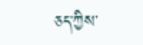ཅད་ཀྱིས་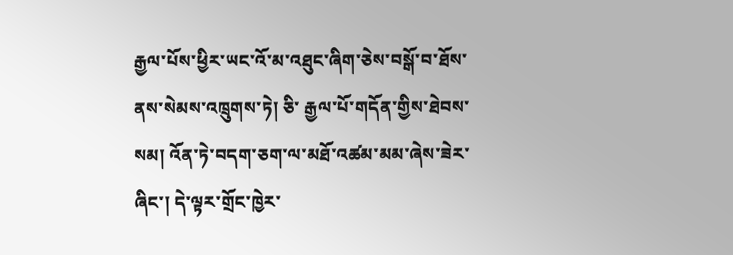རྒྱལ་པོས་ཕྱིར་ཡང་འོ་མ་འཐུང་ཞིག་ཅེས་བསྒོ་བ་ཐོས་ནས་སེམས་འཁྲུགས་ཏེ། ཅི་ རྒྱལ་པོ་གདོན་གྱིས་ཐེབས་སམ། འོན་ཏེ་བདག་ཅག་ལ་མཐོ་འཚམ་མམ་ཞེས་ཟེར་ཞིང་། དེ་ལྟར་གྲོང་ཁྱེར་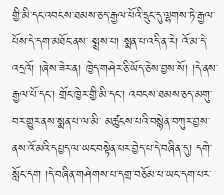གྱི་མི་དང་འབངས་ཐམས་ཅད་རྒྱལ་པོའི་དྲུང་དུ་ལྷགས་ཏེ་རྒྱལ་པོས་དེ་དག་མཐོང་ནས་ སྨྲས་པ། སྨན་པ་འདི་ན་རེ། འོ་མ་དེ་འདྲའོ། །ཞེས་ཟེར་ན། ཁྱེད་གཤེར་ཅི་ཡོད་ཅེས་བྱས་སོ། །དེ་ནས་རྒྱལ་པོ་དང་། གྲོང་ཁྱེར་གྱི་མི་དང་། འབངས་ཐམས་ཅད་མགུ་བར་གྱུར་ནས་སྨན་པ་ལ་མི་ མཚུངས་པའི་བསྙེན་བཀུར་བྱས་ནས་འོ་མའི་དཔྱད་ལ་ཡང་བསྟེན་པར་བྱེད་པ་དེ་བཞིན་དུ། དགེ་སློང་དག །དེ་བཞིན་གཤེགས་པ་དགྲ་བཅོམ་པ་ཡང་དག་པར་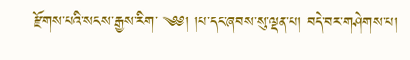རྫོགས་པའི་སངས་རྒྱས་རིག་ ༄༅། །པ་དང་ཞབས་སུ་ལྡན་པ། བདེ་བར་གཤེགས་པ།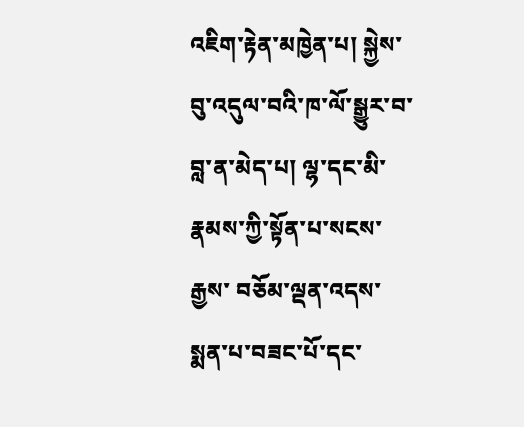འཇིག་རྟེན་མཁྱེན་པ། སྐྱེས་བུ་འདུལ་བའི་ཁ་ལོ་སྒྱུར་བ་བླ་ན་མེད་པ། ལྷ་དང་མི་རྣམས་ཀྱི་སྟོན་པ་སངས་རྒྱས་ བཅོམ་ལྡན་འདས་སྨན་པ་བཟང་པོ་དང་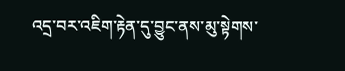འདྲ་བར་འཇིག་རྟེན་དུ་བྱུང་ནས་མུ་སྟེགས་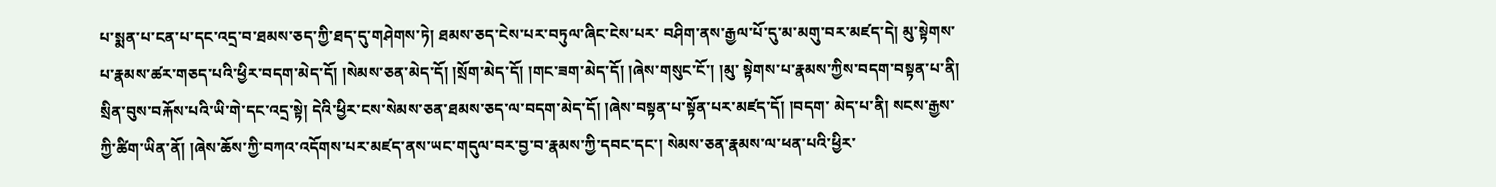པ་སྨན་པ་ངན་པ་དང་འདྲ་བ་ཐམས་ཅད་ཀྱི་ཐད་དུ་གཤེགས་ཏེ། ཐམས་ཅད་ངེས་པར་བཏུལ་ཞིང་ངེས་པར་ བཤིག་ནས་རྒྱལ་པོ་དུ་མ་མགུ་བར་མཛད་དེ། མུ་སྟེགས་པ་རྣམས་ཚར་གཅད་པའི་ཕྱིར་བདག་མེད་དོ། །སེམས་ཅན་མེད་དོ། །སྲོག་མེད་དོ། །གང་ཟག་མེད་དོ། །ཞེས་གསུང་ངོ་། །མུ་ སྟེགས་པ་རྣམས་ཀྱིས་བདག་བསྟན་པ་ནི། སྲིན་བུས་བརྐོས་པའི་ཡི་གེ་དང་འདྲ་སྟེ། དེའི་ཕྱིར་ངས་སེམས་ཅན་ཐམས་ཅད་ལ་བདག་མེད་དོ། །ཞེས་བསྟན་པ་སྟོན་པར་མཛད་དོ། །བདག་ མེད་པ་ནི། སངས་རྒྱས་ཀྱི་ཚིག་ཡིན་ནོ། །ཞེས་ཆོས་ཀྱི་བཀའ་འདོགས་པར་མཛད་ནས་ཡང་གདུལ་བར་བྱ་བ་རྣམས་ཀྱི་དབང་དང་། སེམས་ཅན་རྣམས་ལ་ཕན་པའི་ཕྱིར་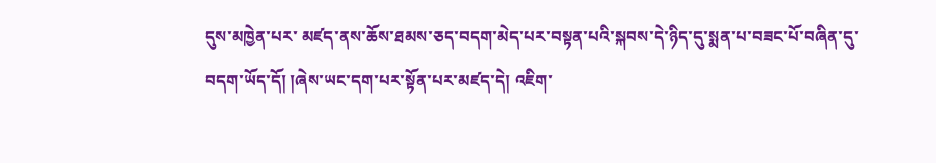དུས་མཁྱེན་པར་ མཛད་ནས་ཆོས་ཐམས་ཅད་བདག་མེད་པར་བསྟན་པའི་སྐབས་དེ་ཉིད་དུ་སྨན་པ་བཟང་པོ་བཞིན་དུ་བདག་ཡོད་དོ། །ཞེས་ཡང་དག་པར་སྟོན་པར་མཛད་དེ། འཇིག་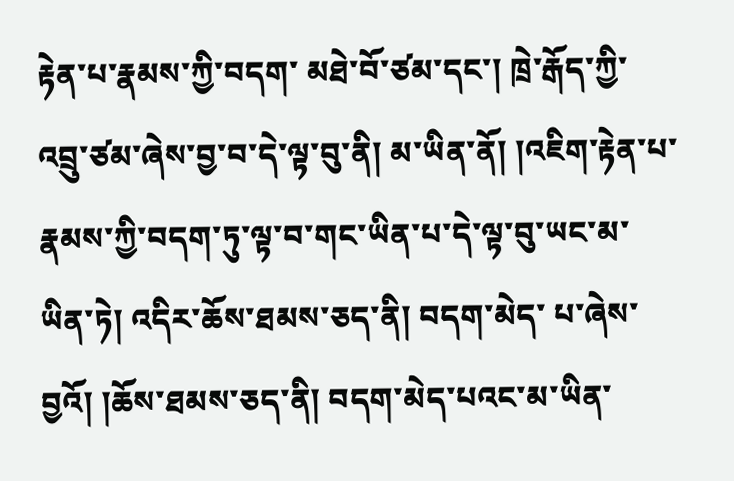རྟེན་པ་རྣམས་ཀྱི་བདག་ མཐེ་བོ་ཙམ་དང་། ཁྲེ་རྒོད་ཀྱི་འབྲུ་ཙམ་ཞེས་བྱ་བ་དེ་ལྟ་བུ་ནི། མ་ཡིན་ནོ། །འཇིག་རྟེན་པ་རྣམས་ཀྱི་བདག་ཏུ་ལྟ་བ་གང་ཡིན་པ་དེ་ལྟ་བུ་ཡང་མ་ཡིན་ཏེ། འདིར་ཆོས་ཐམས་ཅད་ནི། བདག་མེད་ པ་ཞེས་བྱའོ། །ཆོས་ཐམས་ཅད་ནི། བདག་མེད་པའང་མ་ཡིན་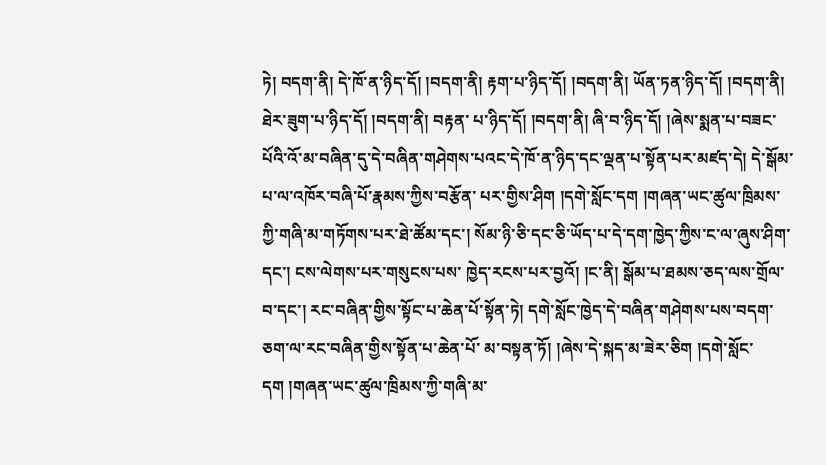ཏེ། བདག་ནི། དེ་ཁོ་ན་ཉིད་དོ། །བདག་ནི། རྟག་པ་ཉིད་དོ། །བདག་ནི། ཡོན་ཏན་ཉིད་དོ། །བདག་ནི། ཐེར་ཟུག་པ་ཉིད་དོ། །བདག་ནི། བརྟན་ པ་ཉིད་དོ། །བདག་ནི། ཞི་བ་ཉིད་དོ། །ཞེས་སྨན་པ་བཟང་པོའི་འོ་མ་བཞིན་དུ་དེ་བཞིན་གཤེགས་པའང་དེ་ཁོ་ན་ཉིད་དང་ལྡན་པ་སྟོན་པར་མཛད་དེ། དེ་སྒོམ་པ་ལ་འཁོར་བཞི་པོ་རྣམས་ཀྱིས་བརྩོན་ པར་གྱིས་ཤིག །དགེ་སློང་དག །གཞན་ཡང་ཚུལ་ཁྲིམས་ཀྱི་གཞི་མ་གཏོགས་པར་ཐེ་ཚོམ་དང་། སོམ་ཉི་ཅི་དང་ཅི་ཡོད་པ་དེ་དག་ཁྱེད་ཀྱིས་ང་ལ་ཞུས་ཤིག་དང་། ངས་ལེགས་པར་གསུངས་པས་ ཁྱེད་རངས་པར་བྱའོ། །ང་ནི། སྒོམ་པ་ཐམས་ཅད་ལས་གྲོལ་བ་དང་། རང་བཞིན་གྱིས་སྟོང་པ་ཆེན་པོ་སྟོན་ཏེ། དགེ་སློང་ཁྱེད་དེ་བཞིན་གཤེགས་པས་བདག་ཅག་ལ་རང་བཞིན་གྱིས་སྟོན་པ་ཆེན་པོ་ མ་བསྟན་ཏོ། །ཞེས་དེ་སྐད་མ་ཟེར་ཅིག །དགེ་སློང་དག །གཞན་ཡང་ཚུལ་ཁྲིམས་ཀྱི་གཞི་མ་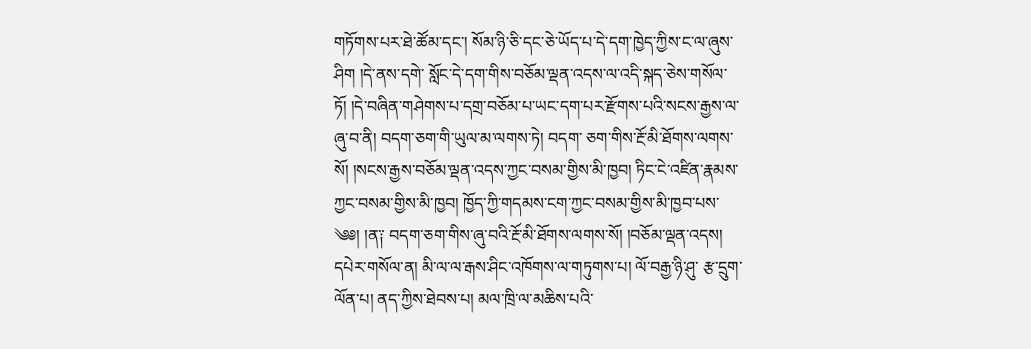གཏོགས་པར་ཐེ་ཚོམ་དང་། སོམ་ཉི་ཅི་དང་ཅེ་ཡོད་པ་དེ་དག་ཁྱེད་ཀྱིས་ང་ལ་ཞུས་ཤིག །དེ་ནས་དགེ་ སློང་དེ་དག་གིས་བཅོམ་ལྡན་འདས་ལ་འདི་སྐད་ཅེས་གསོལ་ཏོ། །དེ་བཞིན་གཤེགས་པ་དགྲ་བཅོམ་པ་ཡང་དག་པར་རྫོགས་པའི་སངས་རྒྱས་ལ་ཞུ་བ་ནི། བདག་ཅག་གི་ཡུལ་མ་ལགས་ཏེ། བདག་ ཅག་གིས་རྔོ་མི་ཐོགས་ལགས་སོ། །སངས་རྒྱས་བཅོམ་ལྡན་འདས་ཀྱང་བསམ་གྱིས་མི་ཁྱབ། ཏིང་ངེ་འཛིན་རྣམས་ཀྱང་བསམ་གྱིས་མི་ཁྱབ། ཁྱོད་ཀྱི་གདམས་ངག་ཀྱང་བསམ་གྱིས་མི་ཁྱབ་པས་ ༄༅། །ན༑ བདག་ཅག་གིས་ཞུ་བའི་རྔོ་མི་ཐོགས་ལགས་སོ། །བཅོམ་ལྡན་འདས། དཔེར་གསོལ་ན། མི་ལ་ལ་རྒས་ཤིང་འཁོགས་ལ་གཏུགས་པ། ལོ་བརྒྱ་ཉི་ཤུ་ རྩ་དྲུག་ལོན་པ། ནད་ཀྱིས་ཐེབས་པ། མལ་ཁྲི་ལ་མཆིས་པའི་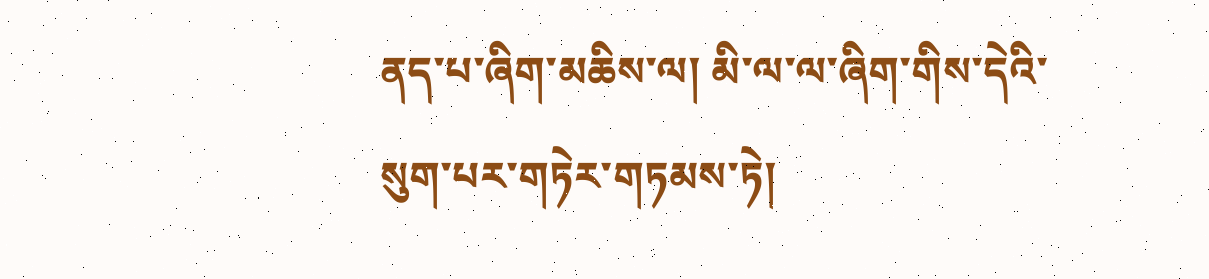ནད་པ་ཞིག་མཆིས་ལ། མི་ལ་ལ་ཞིག་གིས་དེའི་སུག་པར་གཏེར་གཏམས་ཏེ།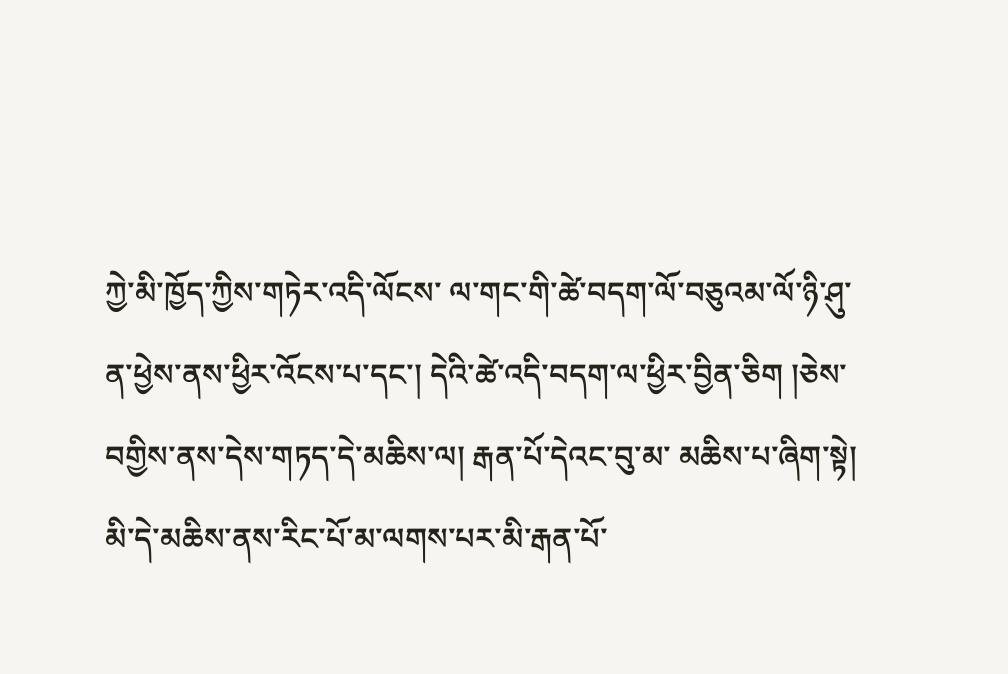ཀྱེ་མི་ཁྱོད་ཀྱིས་གཏེར་འདི་ལོངས་ ལ་གང་གི་ཚེ་བདག་ལོ་བཅུའམ་ལོ་ཉི་ཤུ་ན་ཕྱེས་ནས་ཕྱིར་འོངས་པ་དང་། དེའི་ཚེ་འདི་བདག་ལ་ཕྱིར་བྱིན་ཅིག །ཅེས་བགྱིས་ནས་དེས་གཏད་དེ་མཆིས་ལ། རྒན་པོ་དེའང་བུ་མ་ མཆིས་པ་ཞིག་སྟེ། མི་དེ་མཆིས་ནས་རིང་པོ་མ་ལགས་པར་མི་རྒན་པོ་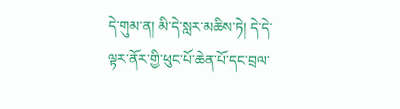དེ་གུམ་ན། མི་དེ་སླར་མཆིས་ཏེ། དེ་དེ་ལྟར་ནོར་གྱི་ཕུང་པོ་ཆེན་པོ་དང་བྲལ་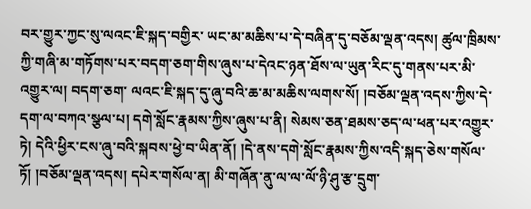བར་གྱུར་ཀྱང་སུ་ལའང་ཇི་སྐད་བགྱིར་ ཡང་མ་མཆིས་པ་དེ་བཞིན་དུ་བཅོམ་ལྡན་འདས། ཚུལ་ཁྲིམས་ཀྱི་གཞི་མ་གཏོགས་པར་བདག་ཅག་གིས་ཞུས་པ་དེའང་ཉན་ཐོས་ལ་ཡུན་རིང་དུ་གནས་པར་མི་འགྱུར་ལ། བདག་ཅག་ ལའང་ཇི་སྐད་དུ་ཞུ་བའི་ཆ་མ་མཆིས་ལགས་སོ། །བཅོམ་ལྡན་འདས་ཀྱིས་དེ་དག་ལ་བཀའ་སྩལ་པ། དགེ་སློང་རྣམས་ཀྱིས་ཞུས་པ་ནི། སེམས་ཅན་ཐམས་ཅད་ལ་ཕན་པར་འགྱུར་ཏེ། དེའི་ཕྱིར་ངས་ཞུ་བའི་སྐབས་ཕྱེ་བ་ཡིན་ནོ། །དེ་ནས་དགེ་སློང་རྣམས་ཀྱིས་འདི་སྐད་ཅེས་གསོལ་ཏོ། །བཅོམ་ལྡན་འདས། དཔེར་གསོལ་ན། མི་གཞོན་ནུ་ལ་ལ་ལོ་ཉི་ཤུ་རྩ་དྲུག་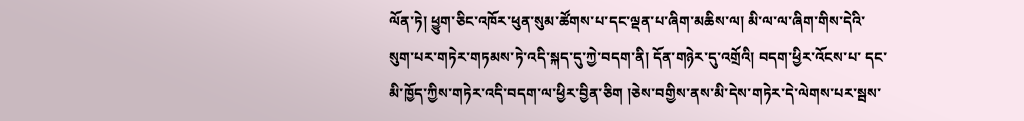ལོན་ཏེ། ཕྱུག་ཅིང་འཁོར་ཕུན་སུམ་ཚོགས་པ་དང་ལྡན་པ་ཞིག་མཆིས་ལ། མི་ལ་ལ་ཞིག་གིས་དེའི་སུག་པར་གཏེར་གཏམས་ཏེ་འདི་སྐད་དུ་ཀྱེ་བདག་ནི། དོན་གཉེར་དུ་འགྲོའི། བདག་ཕྱིར་འོངས་པ་ དང་མི་ཁྱོད་ཀྱིས་གཏེར་འདི་བདག་ལ་ཕྱིར་བྱིན་ཅིག །ཅེས་བགྱིས་ནས་མི་དེས་གཏེར་དེ་ལེགས་པར་སྦས་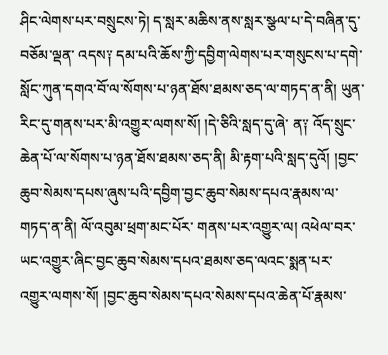ཤིང་ལེགས་པར་བསྲུངས་ཏེ། ད་སླར་མཆིས་ནས་སླར་སྩལ་པ་དེ་བཞིན་དུ་བཅོམ་ལྡན་ འདས༑ དམ་པའི་ཆོས་ཀྱི་དབྱིག་ལེགས་པར་གསུངས་པ་དགེ་སློང་ཀུན་དགའ་བོ་ལ་སོགས་པ་ཉན་ཐོས་ཐམས་ཅད་ལ་གཏད་ན་ནི། ཡུན་རིང་དུ་གནས་པར་མི་འགྱུར་ལགས་སོ། །དེ་ཅིའི་སླད་དུ་ཞེ་ ན༑ འོད་སྲུང་ཆེན་པོ་ལ་སོགས་པ་ཉན་ཐོས་ཐམས་ཅད་ནི། མི་རྟག་པའི་སླད་དུའོ། །བྱང་ཆུབ་སེམས་དཔས་ཞུས་པའི་དབྱིག་བྱང་ཆུབ་སེམས་དཔའ་རྣམས་ལ་གཏད་ན་ནི། ལོ་འབུམ་ཕྲག་མང་པོར་ གནས་པར་འགྱུར་ལ། འཕེལ་བར་ཡང་འགྱུར་ཞིང་བྱང་ཆུབ་སེམས་དཔའ་ཐམས་ཅད་ལའང་སྨན་པར་འགྱུར་ལགས་སོ། །བྱང་ཆུབ་སེམས་དཔའ་སེམས་དཔའ་ཆེན་པོ་རྣམས་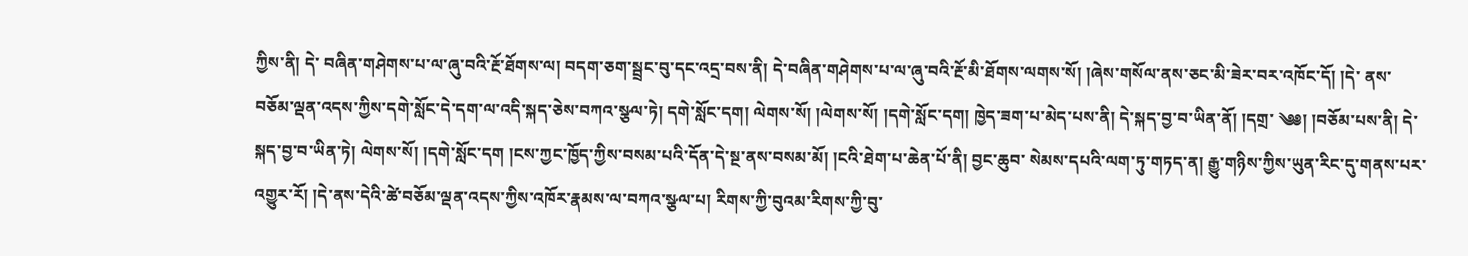ཀྱིས་ནི། དེ་ བཞིན་གཤེགས་པ་ལ་ཞུ་བའི་རྔོ་ཐོགས་ལ། བདག་ཅག་སྦྲང་བུ་དང་འདྲ་བས་ནི། དེ་བཞིན་གཤེགས་པ་ལ་ཞུ་བའི་རྔོ་མི་ཐོགས་ལགས་སོ། །ཞེས་གསོལ་ནས་ཅང་མི་ཟེར་བར་འཁོང་དོ། །དེ་ ནས་བཅོམ་ལྡན་འདས་ཀྱིས་དགེ་སློང་དེ་དག་ལ་འདི་སྐད་ཅེས་བཀའ་སྩལ་ཏེ། དགེ་སློང་དག། ལེགས་སོ། །ལེགས་སོ། །དགེ་སློང་དག། ཁྱེད་ཟག་པ་མེད་པས་ནི། དེ་སྐད་བྱ་བ་ཡིན་ནོ། །དགྲ་ ༄༅། །བཅོམ་པས་ནི། དེ་སྐད་བྱ་བ་ཡིན་ཏེ། ལེགས་སོ། །དགེ་སློང་དག །ངས་ཀྱང་ཁྱོད་ཀྱིས་བསམ་པའི་དོན་དེ་སྔ་ནས་བསམ་མོ། །ངའི་ཐེག་པ་ཆེན་པོ་ནི། བྱང་ཆུབ་ སེམས་དཔའི་ལག་ཏུ་གཏད་ན། རྒྱུ་གཉིས་ཀྱིས་ཡུན་རིང་དུ་གནས་པར་འགྱུར་རོ། །དེ་ནས་དེའི་ཚེ་བཅོམ་ལྡན་འདས་ཀྱིས་འཁོར་རྣམས་ལ་བཀའ་སྩལ་པ། རིགས་ཀྱི་བུའམ་རིགས་ཀྱི་བུ་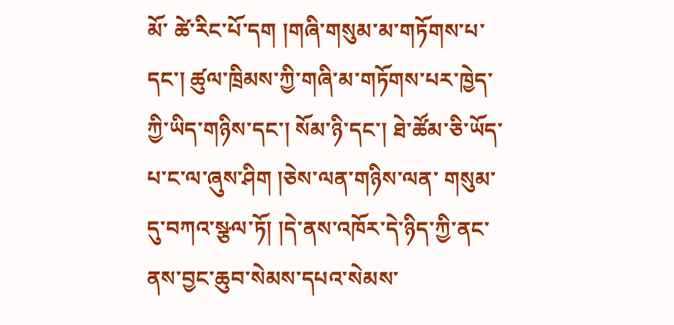མོ་ ཚེ་རིང་པོ་དག །གཞི་གསུམ་མ་གཏོགས་པ་དང་། ཚུལ་ཁྲིམས་ཀྱི་གཞི་མ་གཏོགས་པར་ཁྱེད་ཀྱི་ཡིད་གཉིས་དང་། སོམ་ཉི་དང་། ཐེ་ཚོམ་ཅི་ཡོད་པ་ང་ལ་ཞུས་ཤིག །ཅེས་ལན་གཉིས་ལན་ གསུམ་དུ་བཀའ་སྩལ་ཏོ། །དེ་ནས་འཁོར་དེ་ཉིད་ཀྱི་ནང་ནས་བྱང་ཆུབ་སེམས་དཔའ་སེམས་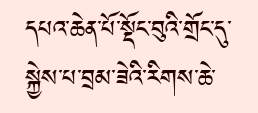དཔའ་ཆེན་པོ་སྡོང་བུའི་གྲོང་དུ་སྐྱེས་པ་བྲམ་ཟེའི་རིགས་ཆེ་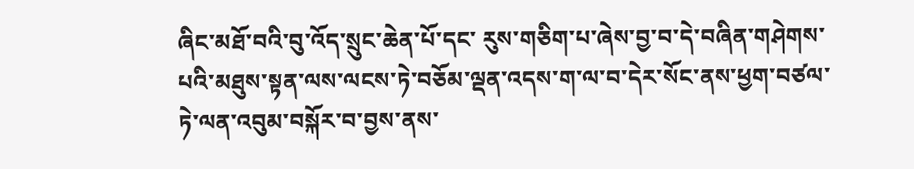ཞིང་མཐོ་བའི་བུ་འོད་སྲུང་ཆེན་པོ་དང་ རུས་གཅིག་པ་ཞེས་བྱ་བ་དེ་བཞིན་གཤེགས་པའི་མཐུས་སྟན་ལས་ལངས་ཏེ་བཅོམ་ལྡན་འདས་ག་ལ་བ་དེར་སོང་ནས་ཕྱག་བཙལ་ཏེ་ལན་འབུམ་བསྐོར་བ་བྱས་ནས་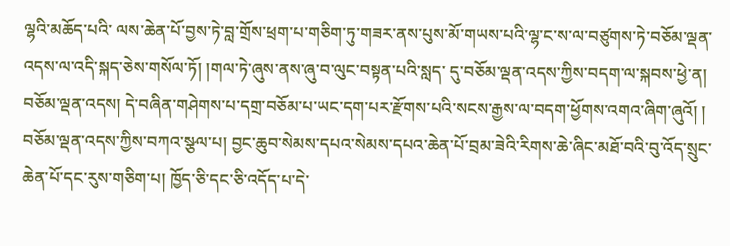ལྷའི་མཆོད་པའི་ ལས་ཆེན་པོ་བྱས་ཏེ་བླ་གྲོས་ཕྲག་པ་གཅིག་ཏུ་གཟར་ནས་པུས་མོ་གཡས་པའི་ལྷ་ང་ས་ལ་བཙུགས་ཏེ་བཅོམ་ལྡན་འདས་ལ་འདི་སྐད་ཅེས་གསོལ་ཏོ། །གལ་ཏེ་ཞུས་ནས་ཞུ་བ་ལུང་བསྟན་པའི་སླད་ དུ་བཅོམ་ལྡན་འདས་ཀྱིས་བདག་ལ་སྐབས་ཕྱེ་ན། བཅོམ་ལྡན་འདས། དེ་བཞིན་གཤེགས་པ་དགྲ་བཅོམ་པ་ཡང་དག་པར་རྫོགས་པའི་སངས་རྒྱས་ལ་བདག་ཕྱོགས་འགའ་ཞིག་ཞུའོ། ། བཅོམ་ལྡན་འདས་ཀྱིས་བཀའ་སྩལ་པ། བྱང་ཆུབ་སེམས་དཔའ་སེམས་དཔའ་ཆེན་པོ་བྲམ་ཟེའི་རིགས་ཆེ་ཞིང་མཐོ་བའི་བུ་འོད་སྲུང་ཆེན་པོ་དང་རུས་གཅིག་པ། ཁྱོད་ཅི་དང་ཅི་འདོད་པ་དེ་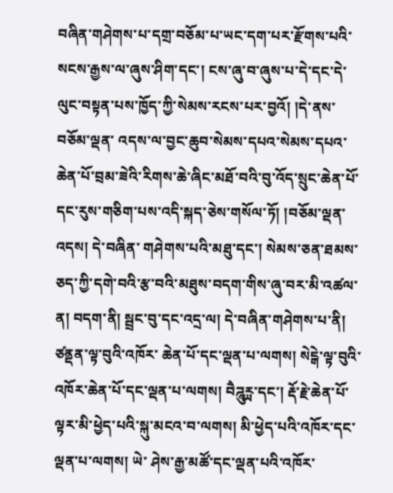བཞིན་གཤེགས་པ་དགྲ་བཅོམ་པ་ཡང་དག་པར་རྫོགས་པའི་སངས་རྒྱས་ལ་ཞུས་ཤིག་དང་། ངས་ཞུ་བ་ཞུས་པ་དེ་དང་དེ་ལུང་བསྟན་པས་ཁྱོད་ཀྱི་སེམས་རངས་པར་བྱའོ། །དེ་ནས་བཅོམ་ལྡན་ འདས་ལ་བྱང་ཆུབ་སེམས་དཔའ་སེམས་དཔའ་ཆེན་པོ་བྲམ་ཟེའི་རིགས་ཆེ་ཞིང་མཐོ་བའི་བུ་འོད་སྲུང་ཆེན་པོ་དང་རུས་གཅིག་པས་འདི་སྐད་ཅེས་གསོལ་ཏོ། །བཅོམ་ལྡན་འདས། དེ་བཞིན་ གཤེགས་པའི་མཐུ་དང་། སེམས་ཅན་ཐམས་ཅད་ཀྱི་དགེ་བའི་རྩ་བའི་མཐུས་བདག་གིས་ཞུ་བར་མི་འཚལ་ན། བདག་ནི། སྦྲང་བུ་དང་འདྲ་ལ། དེ་བཞིན་གཤེགས་པ་ནི། ཙནྡན་ལྟ་བུའི་འཁོར་ ཆེན་པོ་དང་ལྡན་པ་ལགས། སེངྒེ་ལྟ་བུའི་འཁོར་ཆེན་པོ་དང་ལྡན་པ་ལགས། བཻཌཱུཪྻ་དང་། རྡོ་རྗེ་ཆེན་པོ་ལྟར་མི་ཕྱེད་པའི་སྐུ་མངའ་བ་ལགས། མི་ཕྱེད་པའི་འཁོར་དང་ལྡན་པ་ལགས། ཡེ་ ཤེས་རྒྱ་མཚོ་དང་ལྡན་པའི་འཁོར་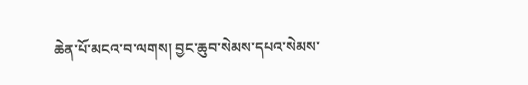ཆེན་པོ་མངའ་བ་ལགས། བྱང་ཆུབ་སེམས་དཔའ་སེམས་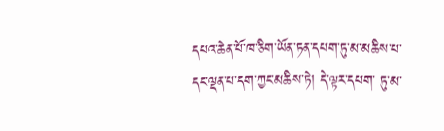དཔའ་ཆེན་པོ་ཁ་ཅིག་ཡོན་ཏན་དཔག་ཏུ་མ་མཆིས་པ་དང་ལྡན་པ་དག་ཀྱང་མཆིས་ཏེ། དེ་ལྟར་དཔག་ ཏུ་མ་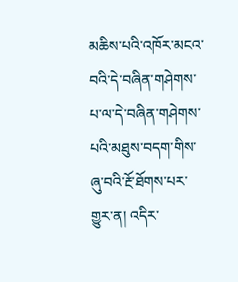མཆིས་པའི་འཁོར་མངའ་བའི་དེ་བཞིན་གཤེགས་པ་ལ་དེ་བཞིན་གཤེགས་པའི་མཐུས་བདག་གིས་ཞུ་བའི་རྔོ་ཐོགས་པར་གྱུར་ན། འདིར་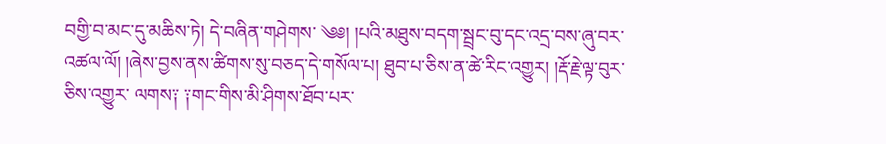བགྱི་བ་མང་དུ་མཆིས་ཏེ། དེ་བཞིན་གཤེགས་ ༄༅། །པའི་མཐུས་བདག་སྦྲང་བུ་དང་འདྲ་བས་ཞུ་བར་འཚལ་ལོ། །ཞེས་བྱས་ནས་ཚིགས་སུ་བཅད་དེ་གསོལ་པ། ཐུབ་པ་ཅིས་ན་ཚེ་རིང་འགྱུར། །རྡོ་རྗེ་ལྟ་བུར་ཅིས་འགྱུར་ ལགས༑ ༑གང་གིས་མི་ཤིགས་ཐོབ་པར་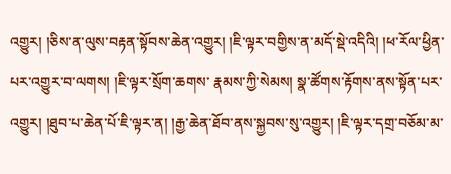འགྱུར། །ཅིས་ན་ལུས་བརྟན་སྟོབས་ཆེན་འགྱུར། །ཇི་ལྟར་བགྱིས་ན་མདོ་སྡེ་འདིའི། །ཕ་རོལ་ཕྱིན་པར་འགྱུར་བ་ལགས། །ཇི་ལྟར་སྲོག་ཆགས་ རྣམས་ཀྱི་སེམས། སྣ་ཚོགས་རྟོགས་ནས་སྟོན་པར་འགྱུར། །ཐུབ་པ་ཆེན་པོ་ཇི་ལྟར་ན། །རྒྱ་ཆེན་ཐོབ་ནས་སྐྱབས་སུ་འགྱུར། །ཇི་ལྟར་དགྲ་བཅོམ་མ་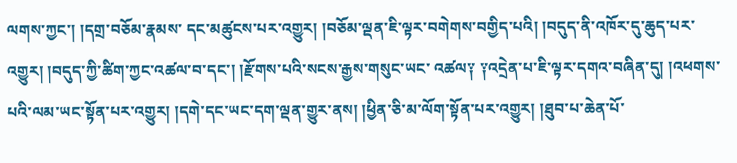ལགས་ཀྱང་། །དགྲ་བཅོམ་རྣམས་ དང་མཚུངས་པར་འགྱུར། །བཅོམ་ལྡན་ཇི་ལྟར་བགེགས་བགྱིད་པའི། །བདུད་ནི་འཁོར་དུ་ཆུད་པར་འགྱུར། །བདུད་ཀྱི་ཚིག་ཀྱང་འཚལ་བ་དང་། །རྫོགས་པའི་སངས་རྒྱས་གསུང་ཡང་ འཚལ༑ ༑འདྲེན་པ་ཇི་ལྟར་དགའ་བཞིན་དུ། །འཕགས་པའི་ལམ་ཡང་སྟོན་པར་འགྱུར། །དགེ་དང་ཡང་དག་ལྡན་གྱུར་ནས། །ཕྱིན་ཅི་མ་ལོག་སྟོན་པར་འགྱུར། །ཐུབ་པ་ཆེན་པོ་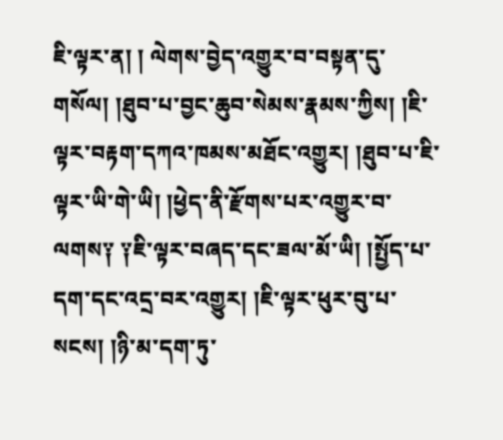ཇི་ལྟར་ན། ། ལེགས་བྱེད་འགྱུར་བ་བསྟན་དུ་གསོལ། །ཐུབ་པ་བྱང་ཆུབ་སེམས་རྣམས་ཀྱིས། །ཇི་ལྟར་བརྟག་དཀའ་ཁམས་མཐོང་འགྱུར། །ཐུབ་པ་ཇི་ལྟར་ཡི་གེ་ཡི། །ཕྱེད་ནི་རྫོགས་པར་འགྱུར་བ་ ལགས༑ ༑ཇི་ལྟར་བཞད་དང་ཟལ་མོ་ཡི། །སྤྱོད་པ་དག་དང་འདྲ་བར་འགྱུར། །ཇི་ལྟར་ཕུར་བུ་པ་སངས། །ཉི་མ་དག་ཏུ་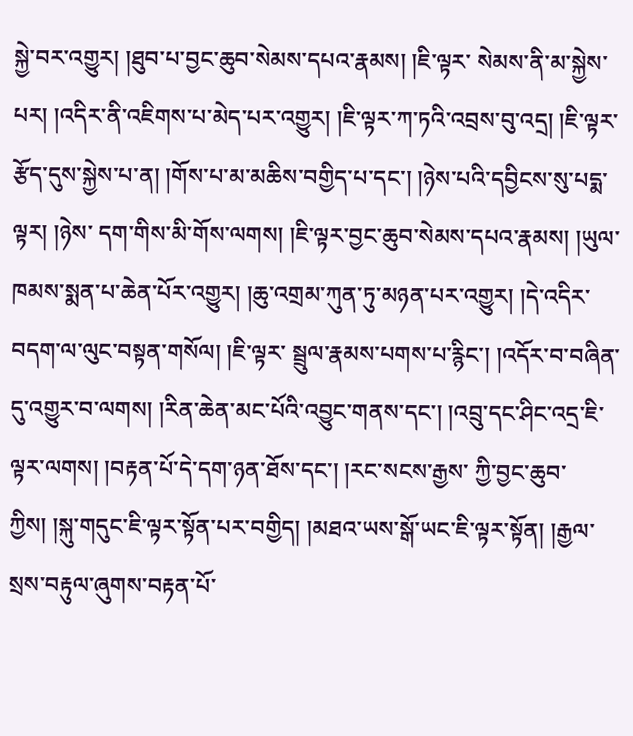སྐྱེ་བར་འགྱུར། །ཐུབ་པ་བྱང་ཆུབ་སེམས་དཔའ་རྣམས། །ཇི་ལྟར་ སེམས་ནི་མ་སྐྱེས་པར། །འདིར་ནི་འཇིགས་པ་མེད་པར་འགྱུར། །ཇི་ལྟར་ཀ་ཏའི་འབྲས་བུ་འདྲ། །ཇི་ལྟར་རྩོད་དུས་སྐྱེས་པ་ན། །གོས་པ་མ་མཆིས་བགྱིད་པ་དང་། །ཉེས་པའི་དབྱིངས་སུ་པདྨ་ལྟར། །ཉེས་ དག་གིས་མི་གོས་ལགས། །ཇི་ལྟར་བྱང་ཆུབ་སེམས་དཔའ་རྣམས། །ཡུལ་ཁམས་སྨན་པ་ཆེན་པོར་འགྱུར། །ཆུ་འགྲམ་ཀུན་ཏུ་མཉན་པར་འགྱུར། །དེ་འདིར་བདག་ལ་ལུང་བསྟན་གསོལ། །ཇི་ལྟར་ སྦྲུལ་རྣམས་པགས་པ་རྙིང་། །འདོར་བ་བཞིན་དུ་འགྱུར་བ་ལགས། །རིན་ཆེན་མང་པོའི་འབྱུང་གནས་དང་། །འབྲུ་དང་ཤིང་འདྲ་ཇི་ལྟར་ལགས། །བརྟན་པོ་དེ་དག་ཉན་ཐོས་དང་། །རང་སངས་རྒྱས་ ཀྱི་བྱང་ཆུབ་ཀྱིས། །སྐུ་གདུང་ཇི་ལྟར་སྟོན་པར་བགྱིད། །མཐའ་ཡས་སྒོ་ཡང་ཇི་ལྟར་སྟོན། །རྒྱལ་སྲས་བརྟུལ་ཞུགས་བརྟན་པོ་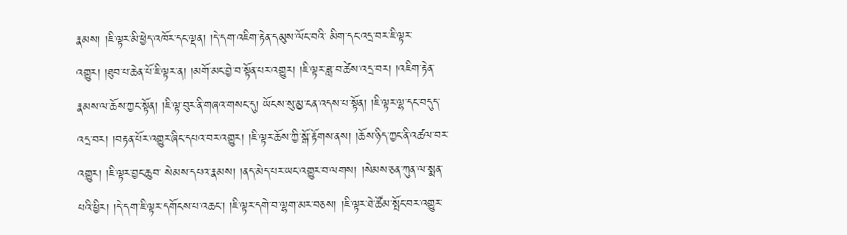རྣམས། །ཇི་ལྟར་མི་ཕྱེད་འཁོར་དང་ལྡན། །དེ་དག་འཇིག་རྟེན་དམུས་ལོང་བའི་ མིག་དང་འདྲ་བར་ཇི་ལྟར་འགྱུར། །ཐུབ་པ་ཆེན་པོ་ཇི་ལྟར་ན། །མགོ་མང་བྱེ་བ་སྟོན་པར་འགྱུར། །ཇི་ལྟར་ཟླ་བ་ཚེས་འདྲ་བར། །འཇིག་རྟེན་རྣམས་ལ་ཆོས་ཀྱང་སྟོན། །ཇི་ལྟ་བུར་ནི་གཞའ་གསང་དུ། ཡོངས་སུ་མྱ་ངན་འདས་པ་སྟོན། །ཇི་ལྟར་ལྷ་དང་བདུད་འདྲ་བར། །བརྟན་པོར་འགྱུར་ཞིང་དཔའ་བར་འགྱུར། །ཇི་ལྟར་ཆོས་ཀྱི་སྒོ་རྟོགས་ནས། །ཆོས་ཉིད་ཀྱང་ནི་འཚལ་བར་འགྱུར། །ཇི་ལྟར་བྱང་ཆུབ་ སེམས་དཔའ་རྣམས། །ནད་མེད་པར་ཡང་འགྱུར་བ་ལགས། །སེམས་ཅན་ཀུན་ལ་སྨན་པའི་ཕྱིར། །དེ་དག་ཇི་ལྟར་དགོངས་པ་འཆང་། །ཇི་ལྟར་དགེ་བ་ལྷག་མར་བཅས། །ཇི་ལྟར་ཐེ་ཚོམ་སྤོང་བར་འགྱུར་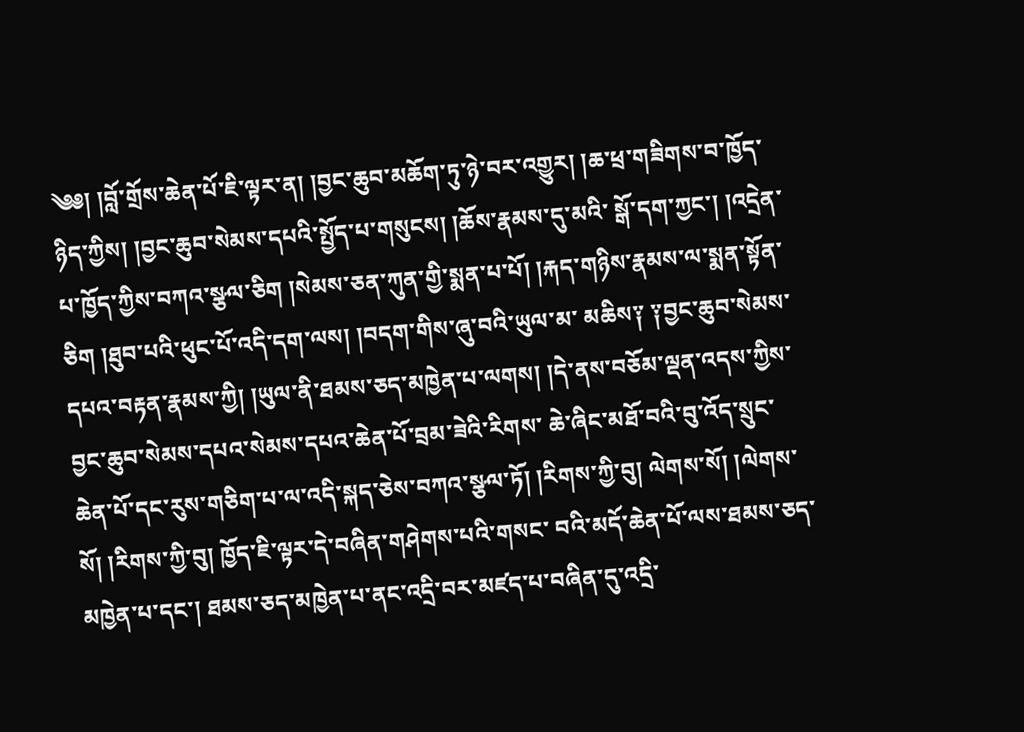༄༅། །བློ་གྲོས་ཆེན་པོ་ཇི་ལྟར་ན། །བྱང་ཆུབ་མཆོག་ཏུ་ཉེ་བར་འགྱུར། །ཆ་ཕྲ་གཟིགས་བ་ཁྱོད་ཉིད་ཀྱིས། །བྱང་ཆུབ་སེམས་དཔའི་སྤྱོད་པ་གསུངས། །ཆོས་རྣམས་དུ་མའི་ སྒོ་དག་ཀྱང་། །འདྲེན་པ་ཁྱོད་ཀྱིས་བཀའ་སྩལ་ཅིག །སེམས་ཅན་ཀུན་གྱི་སྨན་པ་པོ། །རྐད་གཉིས་རྣམས་ལ་སྨན་སྟོན་ཅིག །ཐུབ་པའི་ཕུང་པོ་འདི་དག་ལས། །བདག་གིས་ཞུ་བའི་ཡུལ་མ་ མཆིས༑ ༑བྱང་ཆུབ་སེམས་དཔའ་བརྟན་རྣམས་ཀྱི། །ཡུལ་ནི་ཐམས་ཅད་མཁྱེན་པ་ལགས། །དེ་ནས་བཅོམ་ལྡན་འདས་ཀྱིས་བྱང་ཆུབ་སེམས་དཔའ་སེམས་དཔའ་ཆེན་པོ་བྲམ་ཟེའི་རིགས་ ཆེ་ཞིང་མཐོ་བའི་བུ་འོད་སྲུང་ཆེན་པོ་དང་རུས་གཅིག་པ་ལ་འདི་སྐད་ཅེས་བཀའ་སྩལ་ཏོ། །རིགས་ཀྱི་བུ། ལེགས་སོ། །ལེགས་སོ། །རིགས་ཀྱི་བུ། ཁྱོད་ཇི་ལྟར་དེ་བཞིན་གཤེགས་པའི་གསང་ བའི་མདོ་ཆེན་པོ་ལས་ཐམས་ཅད་མཁྱེན་པ་དང་། ཐམས་ཅད་མཁྱེན་པ་ནང་འདྲི་བར་མཛད་པ་བཞིན་དུ་འདྲི་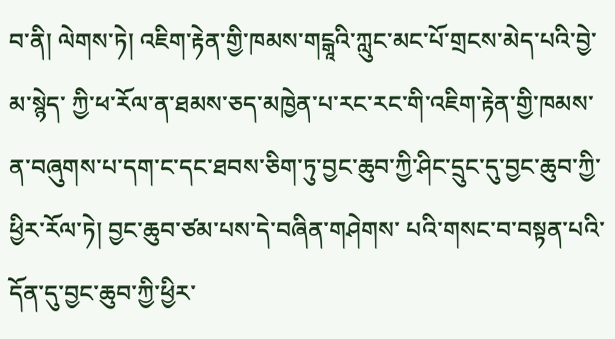བ་ནི། ལེགས་ཏེ། འཇིག་རྟེན་གྱི་ཁམས་གངྒཱའི་ཀླུང་མང་པོ་གྲངས་མེད་པའི་བྱེ་མ་སྙེད་ ཀྱི་ཕ་རོལ་ན་ཐམས་ཅད་མཁྱེན་པ་རང་རང་གི་འཇིག་རྟེན་གྱི་ཁམས་ན་བཞུགས་པ་དག་ང་དང་ཐབས་ཅིག་ཏུ་བྱང་ཆུབ་ཀྱི་ཤིང་དྲུང་དུ་བྱང་ཆུབ་ཀྱི་ཕྱིར་རོལ་ཏེ། བྱང་ཆུབ་ཙམ་པས་དེ་བཞིན་གཤེགས་ པའི་གསང་བ་བསྟན་པའི་དོན་དུ་བྱང་ཆུབ་ཀྱི་ཕྱིར་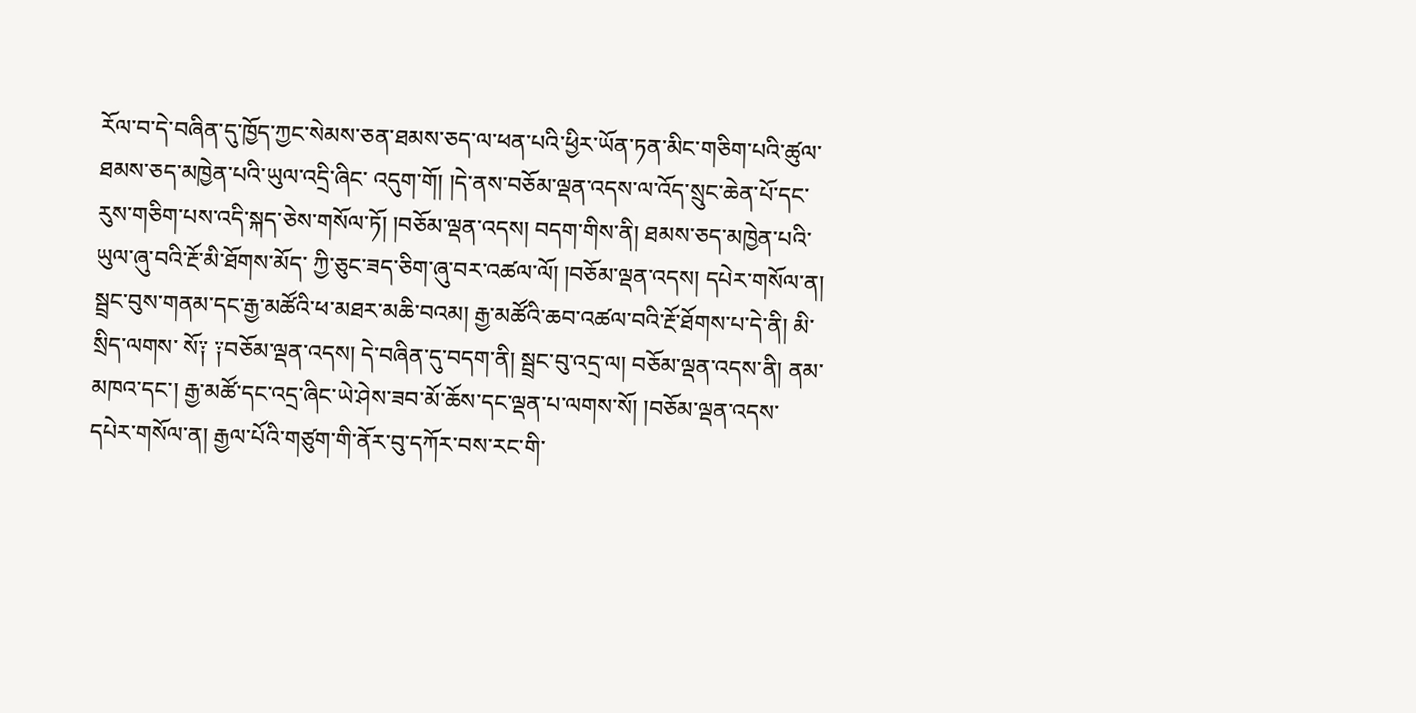རོལ་བ་དེ་བཞིན་དུ་ཁྱོད་ཀྱང་སེམས་ཅན་ཐམས་ཅད་ལ་ཕན་པའི་ཕྱིར་ཡོན་ཏན་མིང་གཅིག་པའི་ཚུལ་ཐམས་ཅད་མཁྱེན་པའི་ཡུལ་འདྲི་ཞིང་ འདུག་གོ། །དེ་ནས་བཅོམ་ལྡན་འདས་ལ་འོད་སྲུང་ཆེན་པོ་དང་རུས་གཅིག་པས་འདི་སྐད་ཅེས་གསོལ་ཏོ། །བཅོམ་ལྡན་འདས། བདག་གིས་ནི། ཐམས་ཅད་མཁྱེན་པའི་ཡུལ་ཞུ་བའི་རྔོ་མི་ཐོགས་མོད་ ཀྱི་ཅུང་ཟད་ཅིག་ཞུ་བར་འཚལ་ལོ། །བཅོམ་ལྡན་འདས། དཔེར་གསོལ་ན། སྦྲང་བུས་གནམ་དང་རྒྱ་མཚོའི་ཕ་མཐར་མཆི་བའམ། རྒྱ་མཚོའི་ཆབ་འཚལ་བའི་རྔོ་ཐོགས་པ་དེ་ནི། མི་སྲིད་ལགས་ སོ༑ ༑བཅོམ་ལྡན་འདས། དེ་བཞིན་དུ་བདག་ནི། སྦྲང་བུ་འདྲ་ལ། བཅོམ་ལྡན་འདས་ནི། ནམ་མཁའ་དང་། རྒྱ་མཚོ་དང་འདྲ་ཞིང་ཡེ་ཤེས་ཟབ་མོ་ཆོས་དང་ལྡན་པ་ལགས་སོ། །བཅོམ་ལྡན་འདས་ དཔེར་གསོལ་ན། རྒྱལ་པོའི་གཙུག་གི་ནོར་བུ་དཀོར་བས་རང་གི་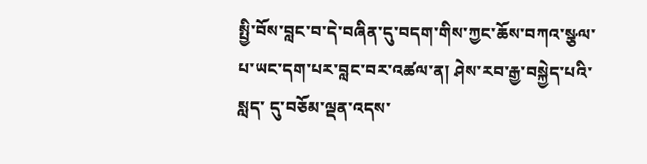སྤྱི་བོས་བླང་བ་དེ་བཞིན་དུ་བདག་གིས་ཀྱང་ཆོས་བཀའ་སྩལ་པ་ཡང་དག་པར་བླང་བར་འཚལ་ན། ཤེས་རབ་རྒྱ་བསྐྱེད་པའི་སླད་ དུ་བཅོམ་ལྡན་འདས་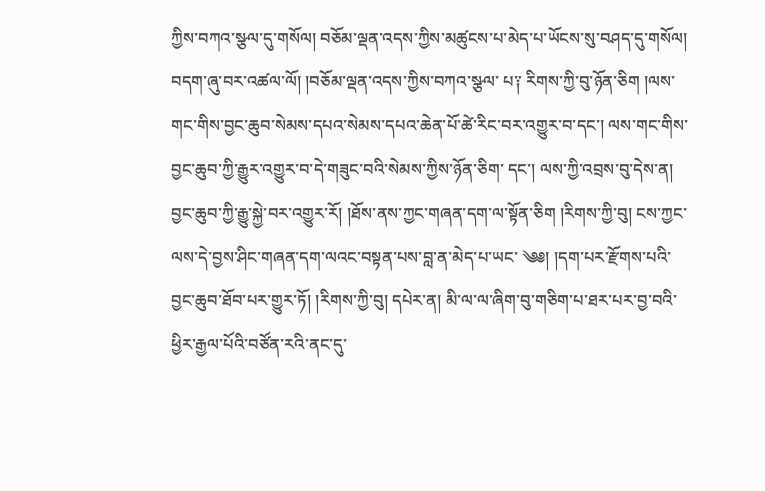ཀྱིས་བཀའ་སྩལ་དུ་གསོལ། བཅོམ་ལྡན་འདས་ཀྱིས་མཚུངས་པ་མེད་པ་ཡོངས་སུ་བཤད་དུ་གསོལ། བདག་ཞུ་བར་འཚལ་ལོ། །བཅོམ་ལྡན་འདས་ཀྱིས་བཀའ་སྩལ་ པ༑ རིགས་ཀྱི་བུ་ཉོན་ཅིག །ལས་གང་གིས་བྱང་ཆུབ་སེམས་དཔའ་སེམས་དཔའ་ཆེན་པོ་ཚེ་རིང་བར་འགྱུར་བ་དང་། ལས་གང་གིས་བྱང་ཆུབ་ཀྱི་རྒྱུར་འགྱུར་བ་དེ་གཟུང་བའི་སེམས་ཀྱིས་ཉོན་ཅིག་ དང་། ལས་ཀྱི་འབྲས་བུ་དེས་ན། བྱང་ཆུབ་ཀྱི་རྒྱུ་སྐྱེ་བར་འགྱུར་རོ། །ཐོས་ནས་ཀྱང་གཞན་དག་ལ་སྟོན་ཅིག །རིགས་ཀྱི་བུ། ངས་ཀྱང་ལས་དེ་བྱས་ཤིང་གཞན་དག་ལའང་བསྟན་པས་བླ་ན་མེད་པ་ཡང་ ༄༅། །དག་པར་རྫོགས་པའི་བྱང་ཆུབ་ཐོབ་པར་གྱུར་ཏོ། །རིགས་ཀྱི་བུ། དཔེར་ན། མི་ལ་ལ་ཞིག་བུ་གཅིག་པ་ཐར་པར་བྱ་བའི་ཕྱིར་རྒྱལ་པོའི་བཙོན་རའི་ནང་དུ་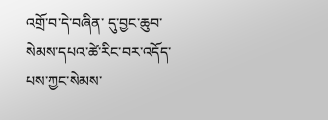འགྲོ་བ་དེ་བཞིན་ དུ་བྱང་ཆུབ་སེམས་དཔའ་ཚེ་རིང་བར་འདོད་པས་ཀྱང་སེམས་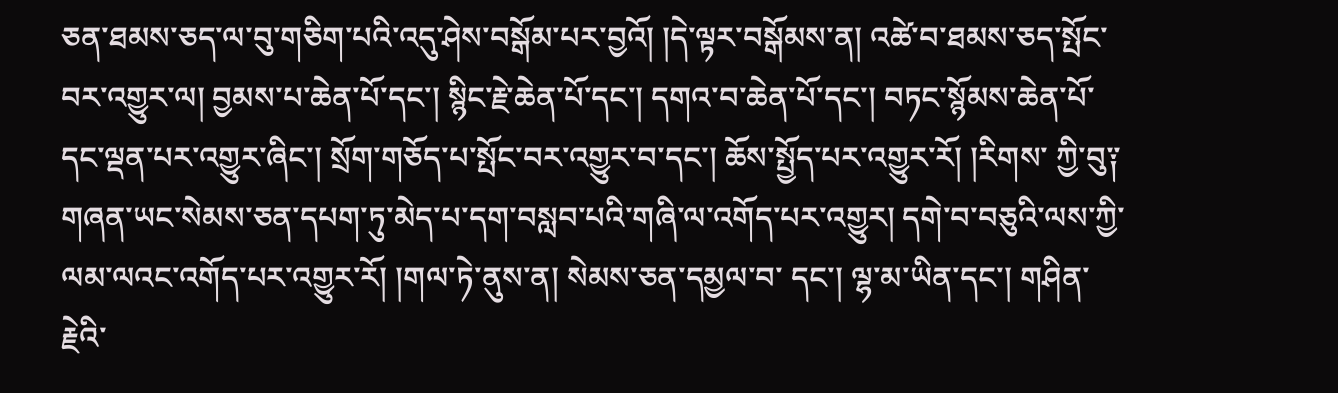ཅན་ཐམས་ཅད་ལ་བུ་གཅིག་པའི་འདུ་ཤེས་བསྒོམ་པར་བྱའོ། །དེ་ལྟར་བསྒོམས་ན། འཚེ་བ་ཐམས་ཅད་སྤོང་བར་འགྱུར་ལ། བྱམས་པ་ཆེན་པོ་དང་། སྙིང་རྗེ་ཆེན་པོ་དང་། དགའ་བ་ཆེན་པོ་དང་། བཏང་སྙོམས་ཆེན་པོ་དང་ལྡན་པར་འགྱུར་ཞིང་། སྲོག་གཅོད་པ་སྤོང་བར་འགྱུར་བ་དང་། ཆོས་སྤྱོད་པར་འགྱུར་རོ། །རིགས་ ཀྱི་བུ༑ གཞན་ཡང་སེམས་ཅན་དཔག་ཏུ་མེད་པ་དག་བསླབ་པའི་གཞི་ལ་འགོད་པར་འགྱུར། དགེ་བ་བཅུའི་ལས་ཀྱི་ལམ་ལའང་འགོད་པར་འགྱུར་རོ། །གལ་ཏེ་ནུས་ན། སེམས་ཅན་དམྱལ་བ་ དང་། ལྷ་མ་ཡིན་དང་། གཤིན་རྗེའི་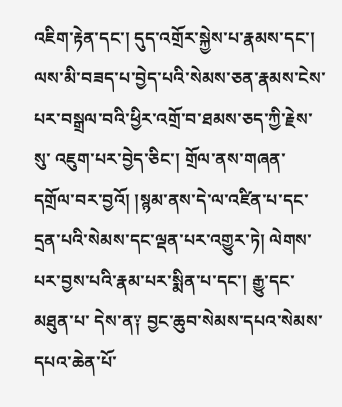འཇིག་རྟེན་དང་། དུད་འགྲོར་སྐྱེས་པ་རྣམས་དང་། ལས་མི་བཟད་པ་བྱེད་པའི་སེམས་ཅན་རྣམས་ངེས་པར་བསྒྲལ་བའི་ཕྱིར་འགྲོ་བ་ཐམས་ཅད་ཀྱི་རྗེས་སུ་ འཇུག་པར་བྱེད་ཅིང་། གྲོལ་ནས་གཞན་དགྲོལ་བར་བྱའོ། །སྙམ་ནས་དེ་ལ་འཛིན་པ་དང་དྲན་པའི་སེམས་དང་ལྡན་པར་འགྱུར་ཏེ། ལེགས་པར་བྱས་པའི་རྣམ་པར་སྨིན་པ་དང་། རྒྱུ་དང་མཐུན་པ་ དེས་ན༑ བྱང་ཆུབ་སེམས་དཔའ་སེམས་དཔའ་ཆེན་པོ་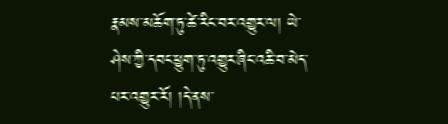རྣམས་མཆོག་ཏུ་ཚེ་རིང་བར་འགྱུར་ལ། ཡེ་ཤེས་ཀྱི་དབང་ཕྱུག་ཏུ་འགྱུར་ཞིང་འཆི་བ་མེད་པར་འགྱུར་རོ། །དེ་ནས་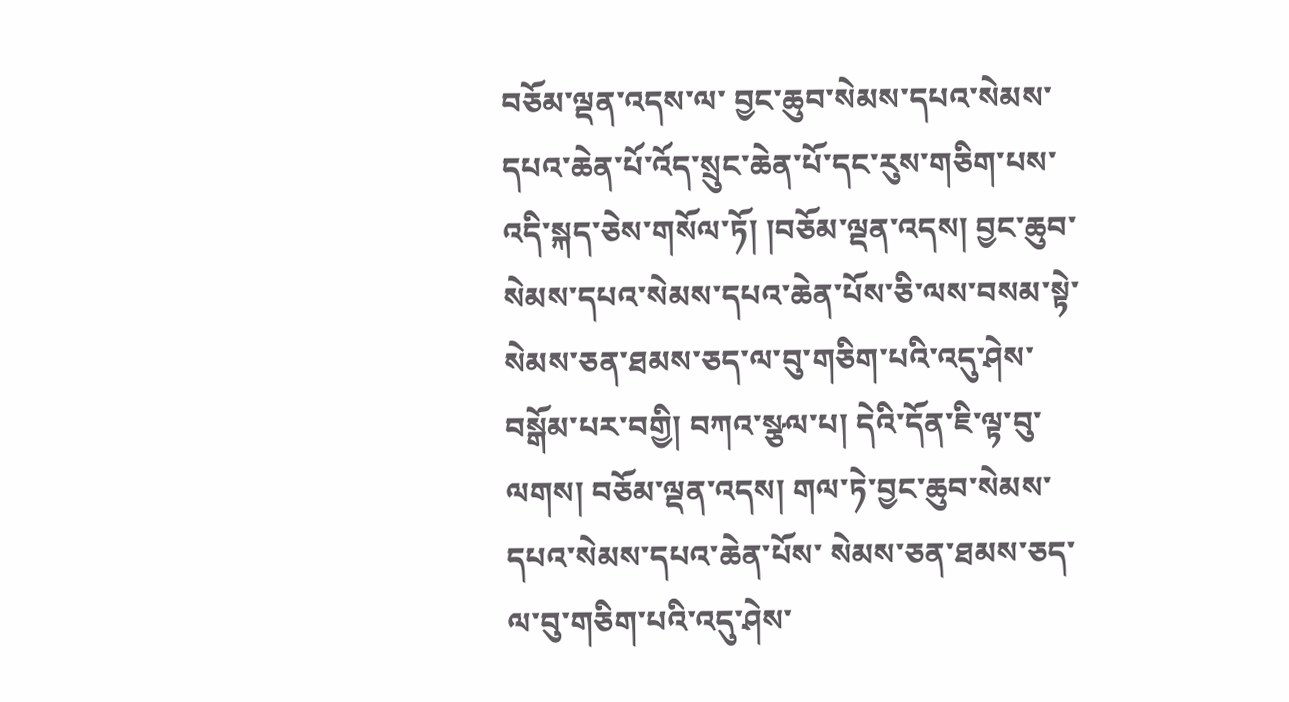བཅོམ་ལྡན་འདས་ལ་ བྱང་ཆུབ་སེམས་དཔའ་སེམས་དཔའ་ཆེན་པོ་འོད་སྲུང་ཆེན་པོ་དང་རུས་གཅིག་པས་འདི་སྐད་ཅེས་གསོལ་ཏོ། །བཅོམ་ལྡན་འདས། བྱང་ཆུབ་སེམས་དཔའ་སེམས་དཔའ་ཆེན་པོས་ཅི་ལས་བསམ་སྟེ་ སེམས་ཅན་ཐམས་ཅད་ལ་བུ་གཅིག་པའི་འདུ་ཤེས་བསྒོམ་པར་བགྱི། བཀའ་སྩལ་པ། དེའི་དོན་ཇི་ལྟ་བུ་ལགས། བཅོམ་ལྡན་འདས། གལ་ཏེ་བྱང་ཆུབ་སེམས་དཔའ་སེམས་དཔའ་ཆེན་པོས་ སེམས་ཅན་ཐམས་ཅད་ལ་བུ་གཅིག་པའི་འདུ་ཤེས་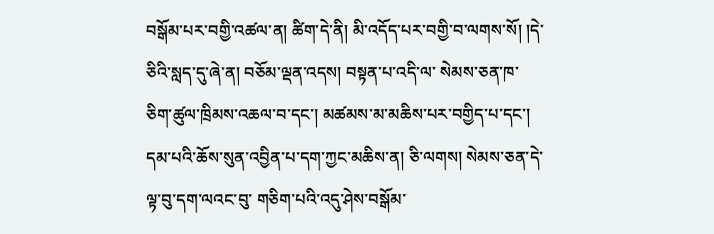བསྒོམ་པར་བགྱི་འཚལ་ན། ཚིག་དེ་ནི། མི་འདོད་པར་བགྱི་བ་ལགས་སོ། །དེ་ཅིའི་སླད་དུ་ཞེ་ན། བཅོམ་ལྡན་འདས། བསྟན་པ་འདི་ལ་ སེམས་ཅན་ཁ་ཅིག་ཚུལ་ཁྲིམས་འཆལ་བ་དང་། མཚམས་མ་མཆིས་པར་བགྱིད་པ་དང་། དམ་པའི་ཆོས་སུན་འབྱིན་པ་དག་ཀྱང་མཆིས་ན། ཅི་ལགས། སེམས་ཅན་དེ་ལྟ་བུ་དག་ལའང་བུ་ གཅིག་པའི་འདུ་ཤེས་བསྒོམ་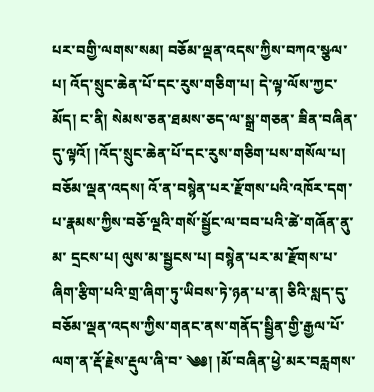པར་བགྱི་ལགས་སམ། བཅོམ་ལྡན་འདས་ཀྱིས་བཀའ་སྩལ་པ། འོད་སྲུང་ཆེན་པོ་དང་རུས་གཅིག་པ། དེ་ལྟ་ལོས་ཀྱང་མོད། ང་ནི། སེམས་ཅན་ཐམས་ཅད་ལ་སྒྲ་གཅན་ ཟིན་བཞིན་དུ་ལྟའོ། །འོད་སྲུང་ཆེན་པོ་དང་རུས་གཅིག་པས་གསོལ་པ། བཅོམ་ལྡན་འདས། འོ་ན་བསྙེན་པར་རྫོགས་པའི་འཁོར་དག་པ་རྣམས་ཀྱིས་བཅོ་ལྔའི་གསོ་སྦྱོང་ལ་བབ་པའི་ཚེ་གཞོན་ནུ་མ་ དྲངས་པ། ལུས་མ་སྦྱངས་པ། བསྙེན་པར་མ་རྫོགས་པ་ཞིག་རྩིག་པའི་གྲ་ཞིག་ཏུ་ཡིབས་ཏེ་ཉན་པ་ན། ཅིའི་སླད་དུ་བཅོམ་ལྡན་འདས་ཀྱིས་གནང་ནས་གནོད་སྦྱིན་གྱི་རྒྱལ་པོ་ལག་ན་རྡོ་རྗེས་རྡུལ་ཞི་བ་ ༄༅། །མོ་བཞིན་ཕྱེ་མར་བརླགས་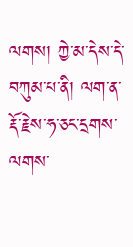ལགས། ཀྱེ་མ་དེས་དེ་བཀུམ་པ་ནི། ལག་ན་རྡོ་རྗེས་ཧ་ཅང་དྲགས་ལགས་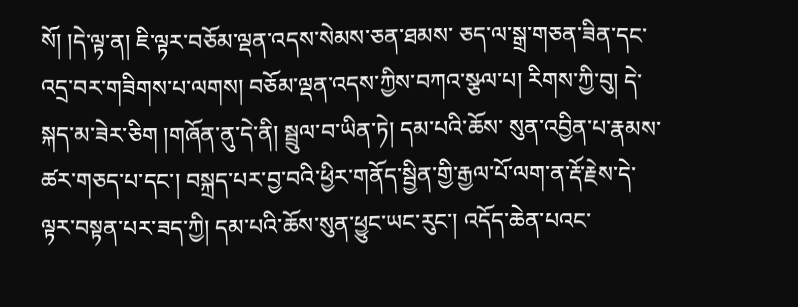སོ། །དེ་ལྟ་ན། ཇི་ལྟར་བཅོམ་ལྡན་འདས་སེམས་ཅན་ཐམས་ ཅད་ལ་སྒྲ་གཅན་ཟིན་དང་འདྲ་བར་གཟིགས་པ་ལགས། བཅོམ་ལྡན་འདས་ཀྱིས་བཀའ་སྩལ་པ། རིགས་ཀྱི་བུ། དེ་སྐད་མ་ཟེར་ཅིག །གཞོན་ནུ་དེ་ནི། སྦྲུལ་བ་ཡིན་ཏེ། དམ་པའི་ཆོས་ སུན་འབྱིན་པ་རྣམས་ཚར་གཅད་པ་དང་། བསྐྲད་པར་བྱ་བའི་ཕྱིར་གནོད་སྦྱིན་གྱི་རྒྱལ་པོ་ལག་ན་རྡོ་རྗེས་དེ་ལྟར་བསྟན་པར་ཟད་ཀྱི། དམ་པའི་ཆོས་སུན་ཕྱུང་ཡང་རུང་། འདོད་ཆེན་པའང་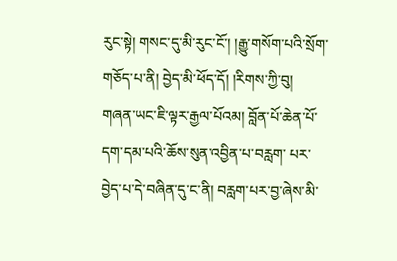རུང་སྟེ། གསང་དུ་མི་རུང་ངོ་། །རྒྱུ་གསོག་པའི་སྲོག་གཅོད་པ་ནི། བྱེད་མི་ཕོད་དོ། །རིགས་ཀྱི་བུ། གཞན་ཡང་ཇི་ལྟར་རྒྱལ་པོའམ། བློན་པོ་ཆེན་པོ་དག་དམ་པའི་ཆོས་སུན་འབྱིན་པ་བརླག་ པར་བྱེད་པ་དེ་བཞིན་དུ་ང་ནི། བརླག་པར་བྱ་ཞེས་མི་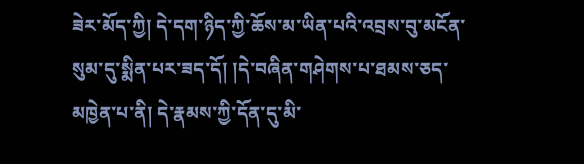ཟེར་མོད་ཀྱི། དེ་དག་ཉིད་ཀྱི་ཆོས་མ་ཡིན་པའི་འབྲས་བུ་མངོན་སུམ་དུ་སྨིན་པར་ཟད་དོ། །དེ་བཞིན་གཤེགས་པ་ཐམས་ཅད་མཁྱེན་པ་ནི། དེ་རྣམས་ཀྱི་དོན་དུ་མི་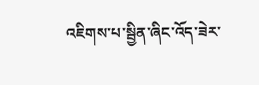འཇིགས་པ་སྦྱིན་ཞིང་འོད་ཟེར་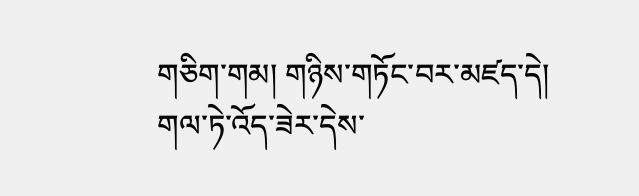གཅིག་གམ། གཉིས་གཏོང་བར་མཛད་དེ། གལ་ཏེ་འོད་ཟེར་དེས་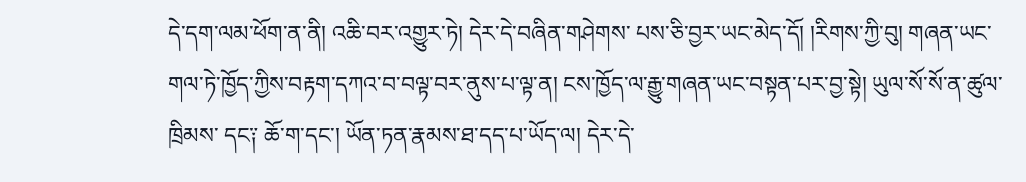དེ་དག་ལམ་ཕོག་ན་ནི། འཆི་བར་འགྱུར་ཏེ། དེར་དེ་བཞིན་གཤེགས་ པས་ཅི་བྱར་ཡང་མེད་དོ། །རིགས་ཀྱི་བུ། གཞན་ཡང་གལ་ཏེ་ཁྱོད་ཀྱིས་བརྟག་དཀའ་བ་བལྟ་བར་ནུས་པ་ལྟ་ན། ངས་ཁྱོད་ལ་རྒྱུ་གཞན་ཡང་བསྟན་པར་བྱ་སྟེ། ཡུལ་སོ་སོ་ན་ཚུལ་ཁྲིམས་ དང༑ ཆོ་ག་དང་། ཡོན་ཏན་རྣམས་ཐ་དད་པ་ཡོད་ལ། དེར་དེ་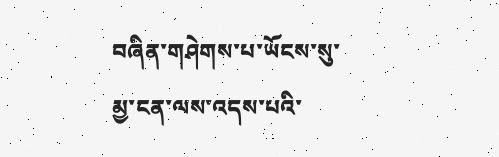བཞིན་གཤེགས་པ་ཡོངས་སུ་མྱ་ངན་ལས་འདས་པའི་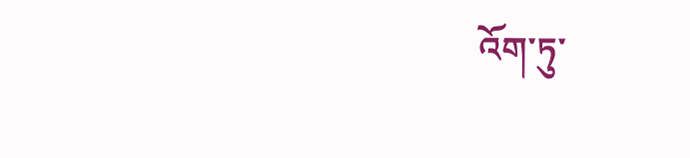འོག་ཏུ་